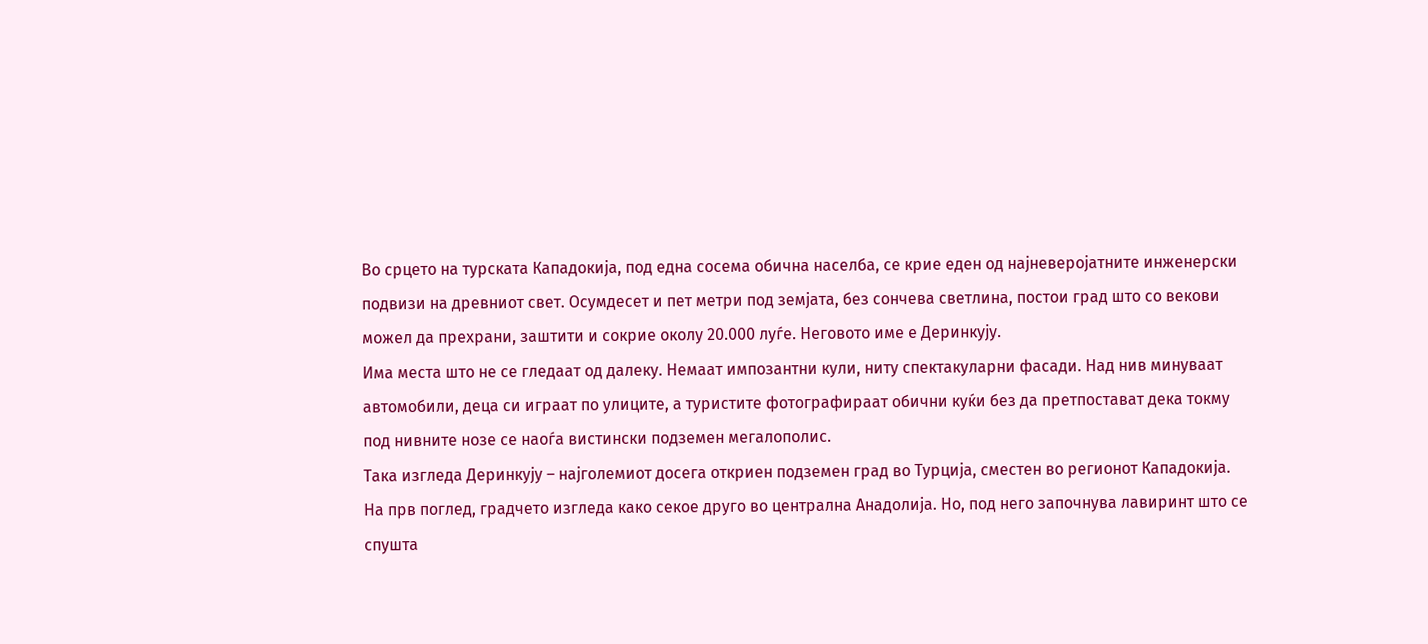Во срцето на турската Кападокија, под една сосема обична населба, се крие еден од најневеројатните инженерски подвизи на древниот свет. Осумдесет и пет метри под земјата, без сончева светлина, постои град што со векови можел да прехрани, заштити и сокрие околу 20.000 луѓе. Неговото име е Деринкују.
Има места што не се гледаат од далеку. Немаат импозантни кули, ниту спектакуларни фасади. Над нив минуваат автомобили, деца си играат по улиците, а туристите фотографираат обични куќи без да претпостават дека токму под нивните нозе се наоѓа вистински подземен мегалополис.
Така изгледа Деринкују – најголемиот досега откриен подземен град во Турција, сместен во регионот Кападокија.
На прв поглед, градчето изгледа како секое друго во централна Анадолија. Но, под него започнува лавиринт што се спушта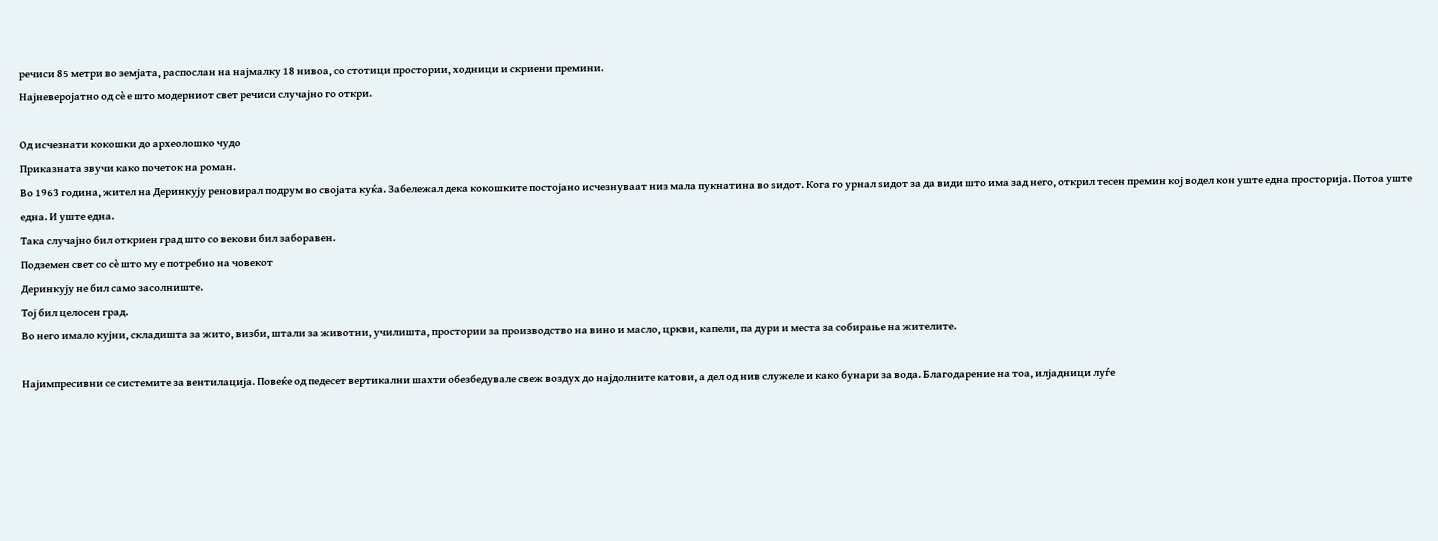речиси 85 метри во земјата, распослан на најмалку 18 нивоа, со стотици простории, ходници и скриени премини.
Најневеројатно од сè е што модерниот свет речиси случајно го откри.

Од исчезнати кокошки до археолошко чудо
Приказната звучи како почеток на роман.
Во 1963 година, жител на Деринкују реновирал подрум во својата куќа. Забележал дека кокошките постојано исчезнуваат низ мала пукнатина во ѕидот. Кога го урнал ѕидот за да види што има зад него, открил тесен премин кој водел кон уште една просторија. Потоа уште една. И уште една.
Така случајно бил откриен град што со векови бил заборавен.
Подземен свет со сè што му е потребно на човекот
Деринкују не бил само засолниште.
Тој бил целосен град.
Во него имало кујни, складишта за жито, визби, штали за животни, училишта, простории за производство на вино и масло, цркви, капели, па дури и места за собирање на жителите.

Најимпресивни се системите за вентилација. Повеќе од педесет вертикални шахти обезбедувале свеж воздух до најдолните катови, а дел од нив служеле и како бунари за вода. Благодарение на тоа, илјадници луѓе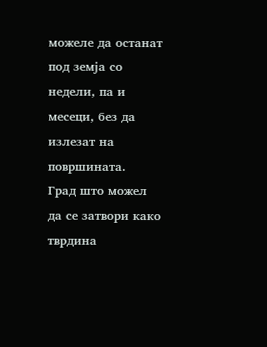можеле да останат под земја со недели, па и месеци, без да излезат на површината.
Град што можел да се затвори како тврдина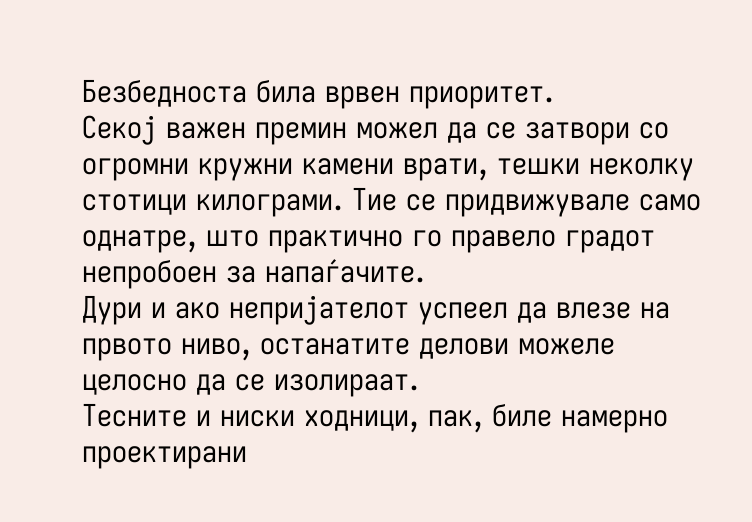Безбедноста била врвен приоритет.
Секој важен премин можел да се затвори со огромни кружни камени врати, тешки неколку стотици килограми. Тие се придвижувале само однатре, што практично го правело градот непробоен за напаѓачите.
Дури и ако непријателот успеел да влезе на првото ниво, останатите делови можеле целосно да се изолираат.
Тесните и ниски ходници, пак, биле намерно проектирани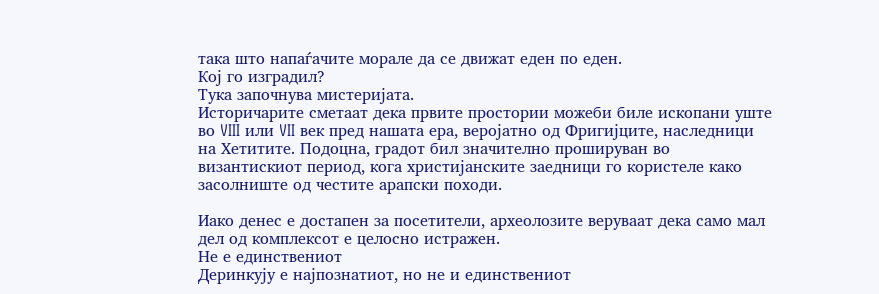така што напаѓачите морале да се движат еден по еден.
Кој го изградил?
Тука започнува мистеријата.
Историчарите сметаат дека првите простории можеби биле ископани уште во VIII или VII век пред нашата ера, веројатно од Фригијците, наследници на Хетитите. Подоцна, градот бил значително прошируван во византискиот период, кога христијанските заедници го користеле како засолниште од честите арапски походи.

Иако денес е достапен за посетители, археолозите веруваат дека само мал дел од комплексот е целосно истражен.
Не е единствениот
Деринкују е најпознатиот, но не и единствениот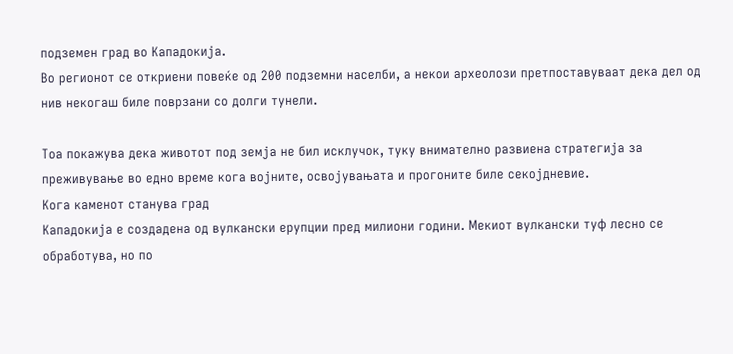подземен град во Кападокија.
Во регионот се откриени повеќе од 200 подземни населби, а некои археолози претпоставуваат дека дел од нив некогаш биле поврзани со долги тунели.

Тоа покажува дека животот под земја не бил исклучок, туку внимателно развиена стратегија за преживување во едно време кога војните, освојувањата и прогоните биле секојдневие.
Кога каменот станува град
Кападокија е создадена од вулкански ерупции пред милиони години. Мекиот вулкански туф лесно се обработува, но по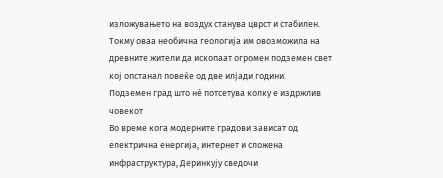изложувањето на воздух станува цврст и стабилен. Токму оваа необична геологија им овозможила на древните жители да ископаат огромен подземен свет кој опстанал повеќе од две илјади години.
Подземен град што нè потсетува колку е издржлив човекот
Во време кога модерните градови зависат од електрична енергија, интернет и сложена инфраструктура, Деринкују сведочи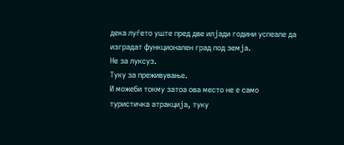дека луѓето уште пред две илјади години успеале да изградат функционален град под земја.
Не за луксуз.
Туку за преживување.
И можеби токму затоа ова место не е само туристичка атракција, туку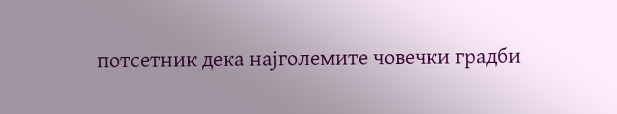потсетник дека најголемите човечки градби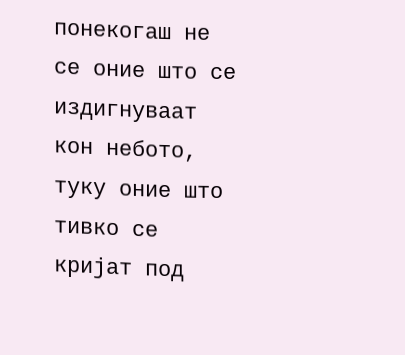понекогаш не се оние што се издигнуваат кон небото, туку оние што тивко се кријат под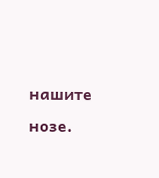нашите нозе.